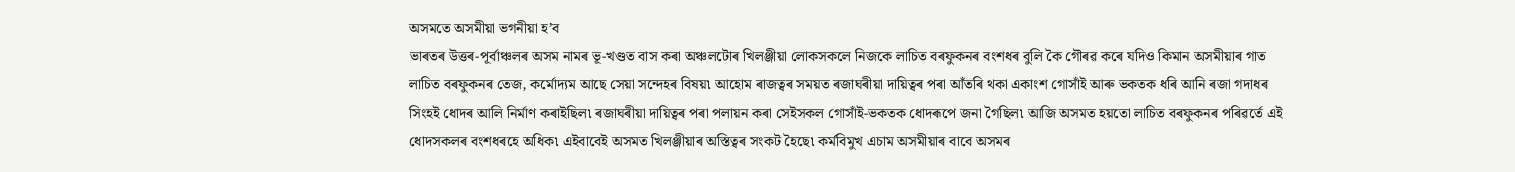অসমতে অসমীয়া ভগনীয়া হ’ব
ভাৰতৰ উত্তৰ-পূৰ্বাঞ্চলৰ অসম নামৰ ভূ-খণ্ডত বাস কৰা অঞ্চলটোৰ খিলঞ্জীয়া লোকসকলে নিজকে লাচিত বৰফুকনৰ বংশধৰ বুলি কৈ গৌৰৱ কৰে যদিও কিমান অসমীয়াৰ গাত লাচিত বৰফুকনৰ তেজ, কৰ্মোদ্যম আছে সেয়া সন্দেহৰ বিষয়৷ আহোম ৰাজত্বৰ সময়ত ৰজাঘৰীয়া দায়িত্বৰ পৰা আঁতৰি থকা একাংশ গোসাঁই আৰু ভকতক ধৰি আনি ৰজা গদাধৰ সিংহই ধোদৰ আলি নিৰ্মাণ কৰাইছিল৷ ৰজাঘৰীয়া দায়িত্বৰ পৰা পলায়ন কৰা সেইসকল গোসাঁই-ভকতক ধোদৰূপে জনা গৈছিল৷ আজি অসমত হয়তো লাচিত বৰফুকনৰ পৰিৱৰ্তে এই ধোদসকলৰ বংশধৰহে অধিক৷ এইবাবেই অসমত খিলঞ্জীয়াৰ অস্তিত্বৰ সংকট হৈছে৷ কৰ্মবিমুখ এচাম অসমীয়াৰ বাবে অসমৰ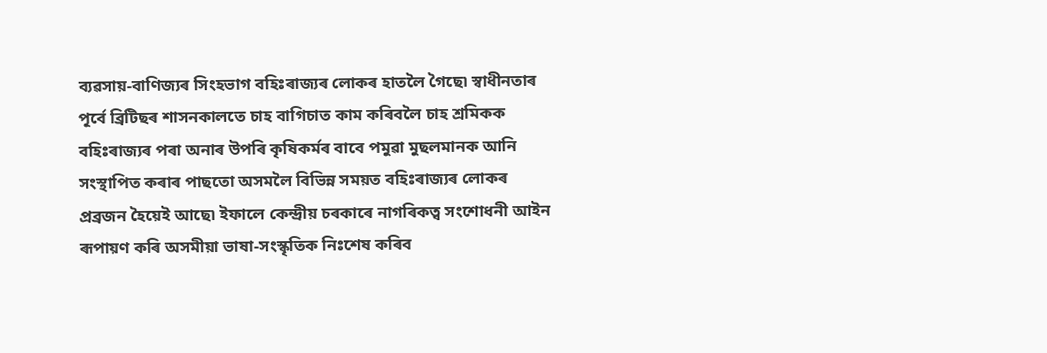ব্যৱসায়-বাণিজ্যৰ সিংহভাগ বহিঃৰাজ্যৰ লোকৰ হাতলৈ গৈছে৷ স্বাধীনতাৰ পূৰ্বে ব্ৰিটিছৰ শাসনকালতে চাহ বাগিচাত কাম কৰিবলৈ চাহ শ্ৰমিকক বহিঃৰাজ্যৰ পৰা অনাৰ উপৰি কৃষিকৰ্মৰ বাবে পমুৱা মুছলমানক আনি সংস্থাপিত কৰাৰ পাছতো অসমলৈ বিভিন্ন সময়ত বহিঃৰাজ্যৰ লোকৰ প্ৰব্ৰজন হৈয়েই আছে৷ ইফালে কেন্দ্ৰীয় চৰকাৰে নাগৰিকত্ব সংশোধনী আইন ৰূপায়ণ কৰি অসমীয়া ভাষা-সংস্কৃতিক নিঃশেষ কৰিব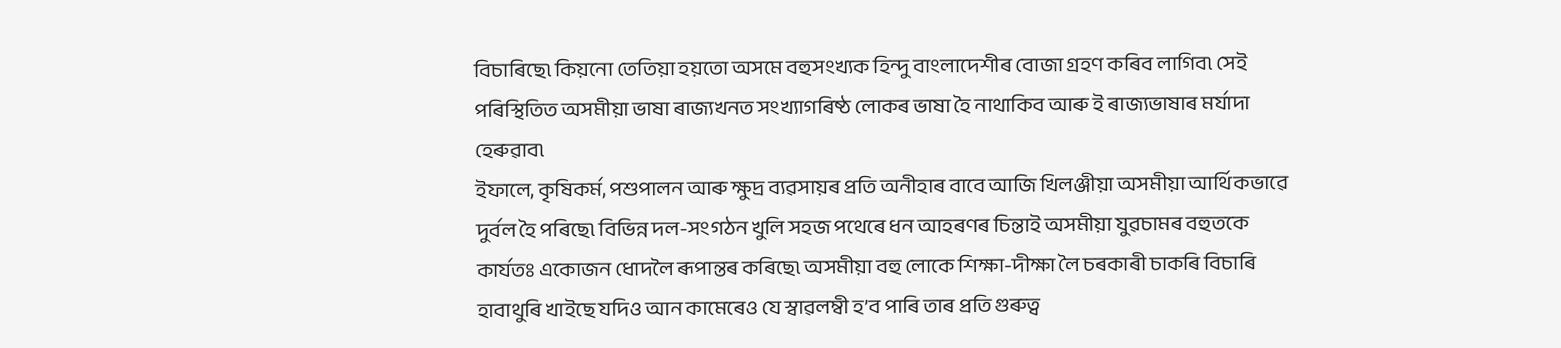বিচাৰিছে৷ কিয়নো তেতিয়া হয়তো অসমে বহুসংখ্যক হিন্দু বাংলাদেশীৰ বোজা গ্ৰহণ কৰিব লাগিব৷ সেই পৰিস্থিতিত অসমীয়া ভাষা ৰাজ্যখনত সংখ্যাগৰিষ্ঠ লোকৰ ভাষা হৈ নাথাকিব আৰু ই ৰাজ্যভাষাৰ মৰ্যাদা হেৰুৱাব৷
ইফালে, কৃষিকৰ্ম, পশুপালন আৰু ক্ষুদ্ৰ ব্যৱসায়ৰ প্ৰতি অনীহাৰ বাবে আজি খিলঞ্জীয়া অসমীয়া আৰ্থিকভাৱে দুৰ্বল হৈ পৰিছে৷ বিভিন্ন দল-সংগঠন খুলি সহজ পথেৰে ধন আহৰণৰ চিন্তাই অসমীয়া যুৱচামৰ বহুতকে কাৰ্যতঃ একোজন ধোদলৈ ৰূপান্তৰ কৰিছে৷ অসমীয়া বহু লোকে শিক্ষা-দীক্ষা লৈ চৰকাৰী চাকৰি বিচাৰি হাবাথুৰি খাইছে যদিও আন কামেৰেও যে স্বাৱলম্বী হ’ব পাৰি তাৰ প্ৰতি গুৰুত্ব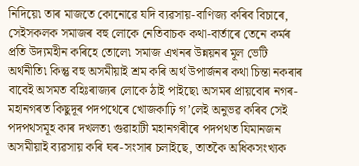নিদিয়ে৷ তাৰ মাজতে কোনোৱে যদি ব্যৱসায়-বাণিজ্য কৰিব বিচাৰে, সেইসকলক সমাজৰ বহু লোকে নেতিবাচক কথা-বাৰ্তাৰে তেনে কৰ্মৰ প্ৰতি উদ্যমহীন কৰিহে তোলে৷ সমাজ এখনৰ উন্নয়নৰ মূল ভেটি অৰ্থনীতি৷ কিন্তু বহু অসমীয়াই শ্ৰম কৰি অৰ্থ উপাৰ্জনৰ কথা চিন্তা নকৰাৰ বাবেই অসমত বহিঃৰাজ্যৰ লোকে ঠাই পাইছে৷ অসমৰ প্ৰায়বোৰ নগৰ-মহানগৰত কিছুদূৰ পদপথেৰে খোজকাঢ়ি গ’লেই অনুভৱ কৰিব সেই পদপথসমূহ কাৰ দখলত৷ গুৱাহাটী মহানগৰীৰে পদপথত যিমানজন অসমীয়াই ব্যৱসায় কৰি ঘৰ-সংসাৰ চলাইছে, তাতকৈ অধিকসংখ্যক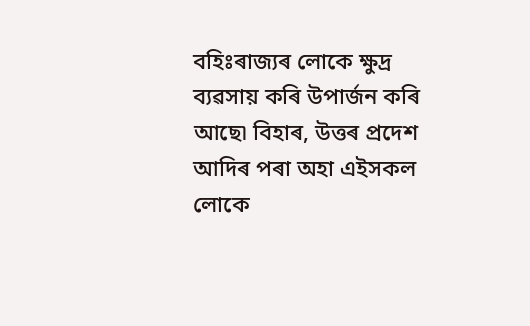বহিঃৰাজ্যৰ লোকে ক্ষুদ্ৰ ব্যৱসায় কৰি উপাৰ্জন কৰি আছে৷ বিহাৰ, উত্তৰ প্ৰদেশ আদিৰ পৰা অহা এইসকল লোকে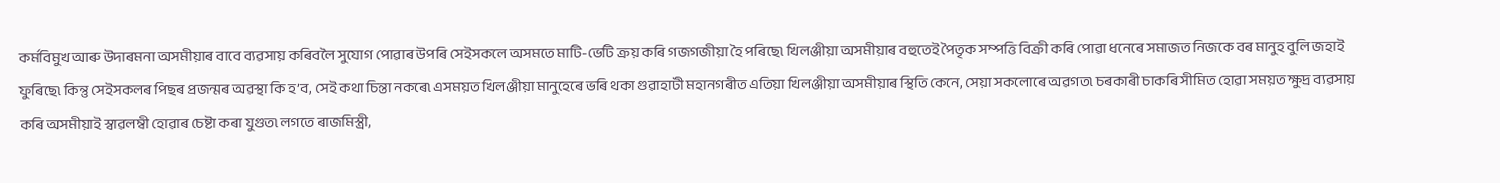কৰ্মবিমুখ আৰু উদাৰমনা অসমীয়াৰ বাবে ব্যৱসায় কৰিবলৈ সুযোগ পোৱাৰ উপৰি সেইসকলে অসমতে মাটি-ভেটি ক্ৰয় কৰি গজগজীয়া হৈ পৰিছে৷ খিলঞ্জীয়া অসমীয়াৰ বহুতেই পৈতৃক সম্পত্তি বিক্ৰী কৰি পোৱা ধনেৰে সমাজত নিজকে বৰ মানুহ বুলি জহাই ফুৰিছে৷ কিন্তু সেইসকলৰ পিছৰ প্ৰজন্মৰ অৱস্থা কি হ’ব, সেই কথা চিন্তা নকৰে৷ এসময়ত খিলঞ্জীয়া মানুহেৰে ভৰি থকা গুৱাহাটী মহানগৰীত এতিয়া খিলঞ্জীয়া অসমীয়াৰ স্থিতি কেনে, সেয়া সকলোৰে অৱগত৷ চৰকাৰী চাকৰি সীমিত হোৱা সময়ত ক্ষুদ্ৰ ব্যৱসায় কৰি অসমীয়াই স্বাৱলম্বী হোৱাৰ চেষ্টা কৰা যুগুত৷ লগতে ৰাজমিস্ত্ৰী,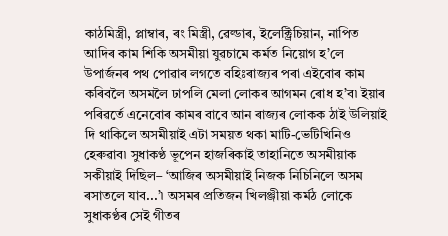কাঠমিস্ত্ৰী, প্লাম্বাৰ, ৰং মিস্ত্ৰী, ৱেল্ডাৰ, ইলেক্ট্ৰিচিয়ান, নাপিত আদিৰ কাম শিকি অসমীয়া যুৱচামে কৰ্মত নিয়োগ হ’লে উপাৰ্জনৰ পথ পোৱাৰ লগতে বহিঃৰাজ্যৰ পৰা এইবোৰ কাম কৰিবলৈ অসমলৈ ঢাপলি মেলা লোকৰ আগমন ৰোধ হ’ব৷ ইয়াৰ পৰিৱৰ্তে এনেবোৰ কামৰ বাবে আন ৰাজ্যৰ লোকক ঠাই উলিয়াই দি থাকিলে অসমীয়াই এটা সময়ত থকা মাটি-ভেটিখিনিও হেৰুৱাব৷ সুধাকণ্ঠ ভূপেন হাজৰিকাই তাহানিতে অসমীয়াক সকীয়াই দিছিল– ‘আজিৰ অসমীয়াই নিজক নিচিনিলে অসম ৰসাতলে যাব...’৷ অসমৰ প্ৰতিজন খিলঞ্জীয়া কৰ্মঠ লোকে সুধাকণ্ঠৰ সেই গীতৰ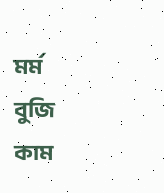মৰ্ম বুজি কাম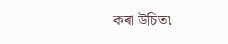কৰা উচিত৷